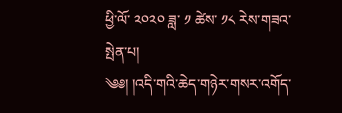ཕྱི་ལོ་ ༢༠༢༠ ཟླ་ ༡ ཚེས་ ༡༨ རེས་གཟའ་སྤེན་པ།
༄༅། །འདི་གའི་ཆེད་གཉེར་གསར་འགོད་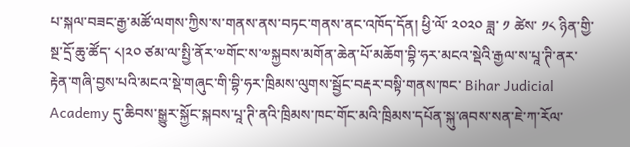པ་སྐལ་བཟང་རྒྱ་མཚོ་ལགས་ཀྱིས་ས་གནས་ནས་བཏང་གནས་ནང་འཁོད་དོན། ཕྱི་ལོ་ ༢༠༢༠ ཟླ་ ༡ ཚེས་ ༡༨ ཉིན་གྱི་སྔ་དྲོ་ཆུ་ཚོད་ ༨།༢༠ ཙམ་ལ་སྤྱི་ནོར་༧གོང་ས་༧སྐྱབས་མགོན་ཆེན་པོ་མཆོག་བྷི་ཧར་མངའ་སྡེའི་རྒྱལ་ས་པཱ་ཊི་ནར་རྟེན་གཞི་བྱས་པའི་མངའ་སྡེ་གཞུང་གི་བྷི་ཧར་ཁྲིམས་ལུགས་སྦྱོང་བརྡར་བསྟི་གནས་ཁང་ Bihar Judicial Academy དུ་ཆིབས་སྒྱུར་སྐྱོང་སྐབས་པཱ་ཊི་ནའི་ཁྲིམས་ཁང་གོང་མའི་ཁྲིམས་དཔོན་སྐུ་ཞབས་སན་ཇེ་ཀ་རོལ་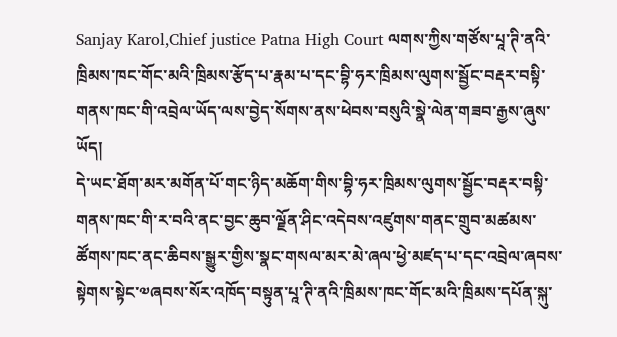Sanjay Karol,Chief justice Patna High Court ལགས་ཀྱིས་གཙོས་པཱ་ཊི་ནའི་ཁྲིམས་ཁང་གོང་མའི་ཁྲིམས་རྩོད་པ་རྣམ་པ་དང་བྷི་ཧར་ཁྲིམས་ལུགས་སྦྱོང་བརྡར་བསྟི་གནས་ཁང་གི་འབྲེལ་ཡོད་ལས་བྱེད་སོགས་ནས་ཕེབས་བསུའི་སྣེ་ལེན་གཟབ་རྒྱས་ཞུས་ཡོད།
དེ་ཡང་ཐོག་མར་མགོན་པོ་གང་ཉིད་མཆོག་གིས་བྷི་ཧར་ཁྲིམས་ལུགས་སྦྱོང་བརྡར་བསྟི་གནས་ཁང་གི་ར་བའི་ནང་བྱང་ཆུབ་ལྗོན་ཤིང་འདེབས་འཛུགས་གནང་གྲུབ་མཚམས་ཚོགས་ཁང་ནང་ཆིབས་སྒྱུར་གྱིས་སྣང་གསལ་མར་མེ་ཞལ་ཕྱེ་མཛད་པ་དང་འབྲེལ་ཞབས་སྟེགས་སྟེང་༧ཞབས་སོར་འཁོད་བསྟུན་པཱ་ཊི་ནའི་ཁྲིམས་ཁང་གོང་མའི་ཁྲིམས་དཔོན་སྐུ་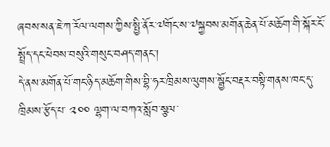ཞབས་སན་ཇེ་ཀ་རོལ་ལགས་ཀྱིས་སྤྱི་ནོར་༧གོང་ས་༧སྐྱབས་མགོན་ཆེན་པོ་མཆོག་གི་སྐོར་ངོ་སྤྲོད་དང་ཕེབས་བསུའི་གསུང་བཤད་གནང་།
དེ་ནས་མགོན་པོ་གང་ཉིད་མཆོག་གིས་བྷི་ཧར་ཁྲིམས་ལུགས་སྦྱོང་བརྡར་བསྟི་གནས་ཁང་དུ་ཁྲིམས་རྩོད་པ་ ༢༠༠ ལྷག་ལ་བཀའ་སློབ་སྩལ་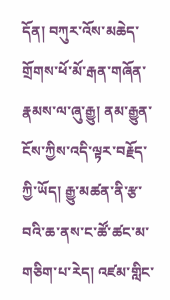དོན། བཀུར་འོས་མཆེད་གྲོགས་ཕོ་མོ་རྒན་གཞོན་རྣམས་ལ་ཞུ་རྒྱུ། ནམ་རྒྱུན་ངོས་ཀྱིས་འདི་ལྟར་བརྗོད་ཀྱི་ཡོད། རྒྱུ་མཚན་ནི་རྩ་བའི་ཆ་ནས་ང་ཚོ་ཚང་མ་གཅིག་པ་རེད། འཛམ་གླིང་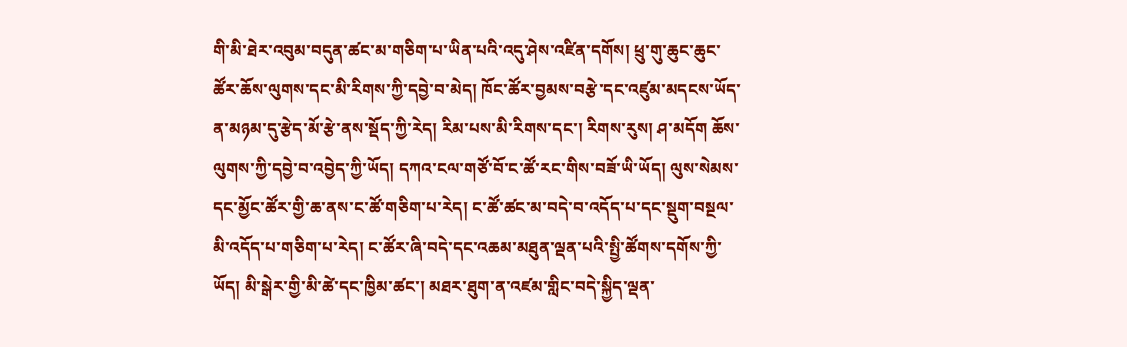གི་མི་ཐེར་འབུམ་བདུན་ཚང་མ་གཅིག་པ་ཡིན་པའི་འདུ་ཤེས་འཛིན་དགོས། ཕྲུ་གུ་ཆུང་ཆུང་ཚོར་ཆོས་ལུགས་དང་མི་རིགས་ཀྱི་དབྱེ་བ་མེད། ཁོང་ཚོར་བྱམས་བརྩེ་དང་འཛུམ་མདངས་ཡོད་ན་མཉམ་དུ་རྩེད་མོ་རྩེ་ནས་སྡོད་ཀྱི་རེད། རིམ་པས་མི་རིགས་དང་། རིགས་རུས། ཤ་མདོག ཆོས་ལུགས་ཀྱི་དབྱེ་བ་འབྱེད་ཀྱི་ཡོད། དཀའ་ངལ་གཙོ་བོ་ང་ཚོ་རང་གིས་བཟོ་ཡི་ཡོད། ལུས་སེམས་དང་མྱོང་ཚོར་གྱི་ཆ་ནས་ང་ཚོ་གཅིག་པ་རེད། ང་ཚོ་ཚང་མ་བདེ་བ་འདོད་པ་དང་སྡུག་བསྔལ་མི་འདོད་པ་གཅིག་པ་རེད། ང་ཚོར་ཞི་བདེ་དང་འཆམ་མཐུན་ལྡན་པའི་སྤྱི་ཚོགས་དགོས་ཀྱི་ཡོད། མི་སྒེར་གྱི་མི་ཚེ་དང་ཁྱིམ་ཚང་། མཐར་ཐུག་ན་འཛམ་གླིང་བདེ་སྐྱིད་ལྡན་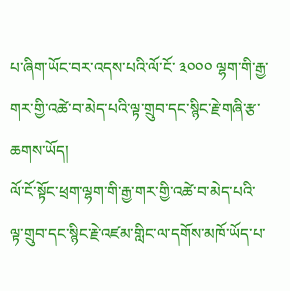པ་ཞིག་ཡོང་བར་འདས་པའི་ལོ་ངོ་ ༣༠༠༠ ལྷག་གི་རྒྱ་གར་གྱི་འཚེ་བ་མེད་པའི་ལྟ་གྲུབ་དང་སྙིང་རྗེ་གཞི་རྩ་ཆགས་ཡོད།
ལོ་ངོ་སྟོང་ཕྲག་ལྷག་གི་རྒྱ་གར་གྱི་འཚེ་བ་མེད་པའི་ལྟ་གྲུབ་དང་སྙིང་རྗེ་འཛམ་གླིང་ལ་དགོས་མཁོ་ཡོད་པ་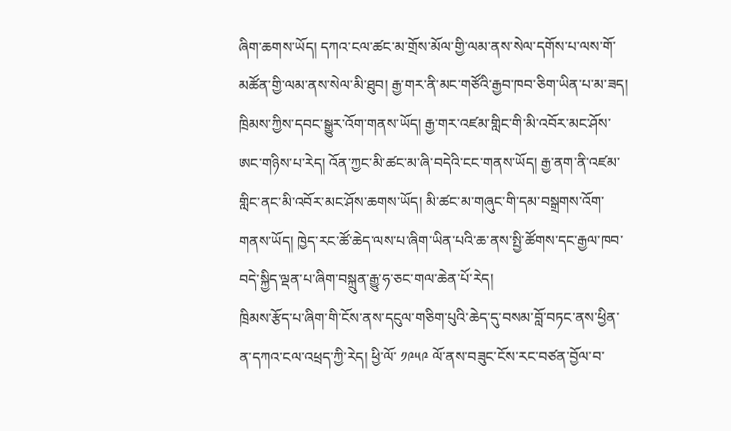ཞིག་ཆགས་ཡོད། དཀའ་ངལ་ཚང་མ་གྲོས་མོལ་གྱི་ལམ་ནས་སེལ་དགོས་པ་ལས་གོ་མཚོན་གྱི་ལམ་ནས་སེལ་མི་ཐུབ། རྒྱ་གར་ནི་མང་གཙོའི་རྒྱབ་ཁབ་ཅིག་ཡིན་པ་མ་ཟད། ཁྲིམས་ཀྱིས་དབང་སྒྱུར་འོག་གནས་ཡོད། རྒྱ་གར་འཛམ་གླིང་གི་མི་འབོར་མང་ཤོས་ཨང་གཉིས་པ་རེད། འོན་ཀྱང་མི་ཚང་མ་ཞི་བདེའི་ངང་གནས་ཡོད། རྒྱ་ནག་ནི་འཛམ་གླིང་ནང་མི་འབོར་མང་ཤོས་ཆགས་ཡོད། མི་ཚང་མ་གཞུང་གི་དམ་བསྒྲགས་འོག་གནས་ཡོད། ཁྱེད་རང་ཚོ་ཆེད་ལས་པ་ཞིག་ཡིན་པའི་ཆ་ནས་སྤྱི་ཚོགས་དང་རྒྱལ་ཁབ་བདེ་སྐྱིད་ལྡན་པ་ཞིག་བསྐྲུན་རྒྱུ་ཧ་ཅང་གལ་ཆེན་པོ་རེད།
ཁྲིམས་རྩོད་པ་ཞིག་གི་ངོས་ནས་དངུལ་གཅིག་པུའི་ཆེད་དུ་བསམ་བློ་བཏང་ནས་ཕྱིན་ན་དཀའ་ངལ་འཕྲད་ཀྱི་རེད། ཕྱི་ལོ་ ༡༩༥༩ ལོ་ནས་བཟུང་ངོས་རང་བཙན་བྱོལ་བ་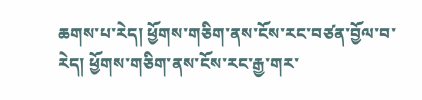ཆགས་པ་རེད། ཕྱོགས་གཅིག་ནས་ངོས་རང་བཙན་བྱོལ་བ་རེད། ཕྱོགས་གཅིག་ནས་ངོས་རང་རྒྱ་གར་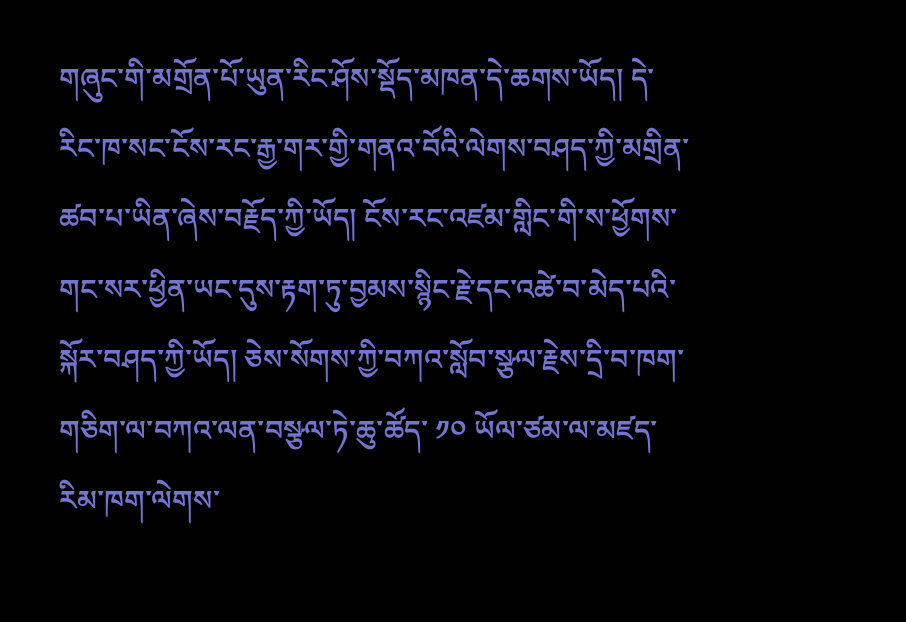གཞུང་གི་མགྲོན་པོ་ཡུན་རིང་ཤོས་སྡོད་མཁན་དེ་ཆགས་ཡོད། དེ་རིང་ཁ་སང་ངོས་རང་རྒྱ་གར་གྱི་གནའ་བོའི་ལེགས་བཤད་ཀྱི་མགྲིན་ཚབ་པ་ཡིན་ཞེས་བརྗོད་ཀྱི་ཡོད། ངོས་རང་འཛམ་གླིང་གི་ས་ཕྱོགས་གང་སར་ཕྱིན་ཡང་དུས་རྟག་ཏུ་བྱམས་སྙིང་རྗེ་དང་འཚེ་བ་མེད་པའི་སྐོར་བཤད་ཀྱི་ཡོད། ཅེས་སོགས་ཀྱི་བཀའ་སློབ་སྩལ་རྗེས་དྲི་བ་ཁག་གཅིག་ལ་བཀའ་ལན་བསྩལ་ཏེ་ཆུ་ཚོད་ ༡༠ ཡོལ་ཙམ་ལ་མཛད་རིམ་ཁག་ལེགས་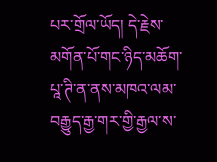པར་གྲོལ་ཡོད། དེ་རྗེས་མགོན་པོ་གང་ཉིད་མཆོག་པཱ་ཊི་ན་ནས་མཁའ་ལམ་བརྒྱུད་རྒྱ་གར་གྱི་རྒྱལ་ས་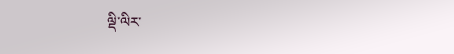ལྡི་ལིར་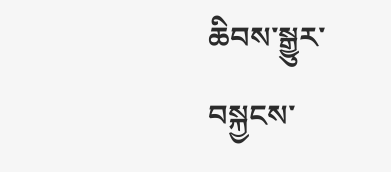ཆིབས་སྒྱུར་བསྐྱངས་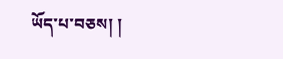ཡོད་པ་བཅས། །